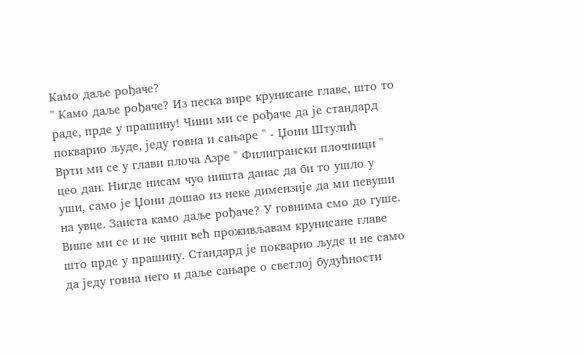Камо даље рођаче?
'' Камо даље рођаче? Из песка вире крунисане главе, што то раде, прде у прашину! Чини ми се рођаче да је стандард покварио људе, једу говна и сањаре '' - Џони Штулић
Врти ми се у глави плоча Азре '' Филигрански плочници '' цео дан. Нигде нисам чуо ништа данас да би то ушло у уши, само је Џони дошао из неке димензије да ми певуши на увце. Заиста камо даље рођаче? У говнима смо до гуше. Више ми се и не чини већ проживљавам крунисане главе што прде у прашину. Стандард је покварио људе и не само да једу говна него и даље сањаре о светлој будућности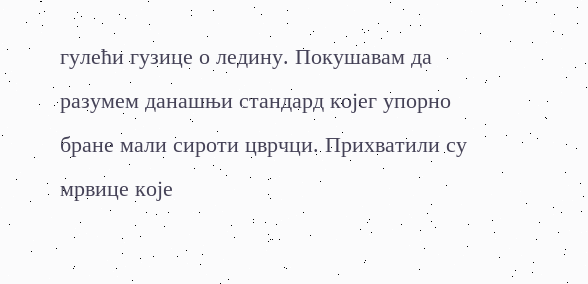гулећи гузице о ледину. Покушавам да разумем данашњи стандард којег упорно бране мали сироти цврчци. Прихватили су мрвице које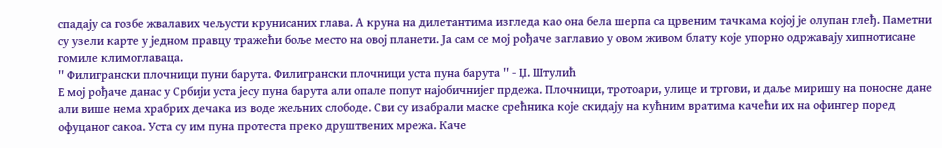спадају са гозбе жвалавих чељусти крунисаних глава. А круна на дилетантима изгледа као она бела шерпа са црвеним тачкама којој је олупан глеђ. Паметни су узели карте у једном правцу тражећи боље место на овој планети. Ја сам се мој рођаче заглавио у овом живом блату које упорно одржавају хипнотисане гомиле климоглаваца.
'' Филигрански плочници пуни барута. Филигрански плочници уста пуна барута '' - Џ. Штулић
Е мој рођаче данас у Србији уста јесу пуна барута али опале попут најобичнијег прдежа. Плочници, тротоари, улице и тргови, и даље миришу на поносне дане али више нема храбрих дечака из воде жељних слободе. Сви су изабрали маске срећника које скидају на кућним вратима качећи их на офингер поред офуцаног сакоа. Уста су им пуна протеста преко друштвених мрежа. Каче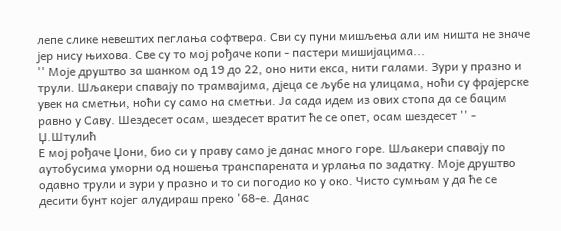лепе слике невештих пеглања софтвера. Сви су пуни мишљења али им ништа не значе јер нису њихова. Све су то мој рођаче копи - пастери мишијацима...
'' Моје друштво за шанком од 19 до 22, оно нити екса, нити галами. Зури у празно и трули. Шљакери спавају по трамвајима, дјеца се љубе на улицама, ноћи су фрајерске увек на сметњи, ноћи су само на сметњи. Ја сада идем из ових стопа да се бацим равно у Саву. Шездесет осам, шездесет вратит ће се опет, осам шездесет '' - Џ.Штулић
Е мој рођаче Џони, био си у праву само је данас много горе. Шљакери спавају по аутобусима уморни од ношења транспарената и урлања по задатку. Моје друштво одавно трули и зури у празно и то си погодио ко у око. Чисто сумњам у да ће се десити бунт којег алудираш преко '68-е. Данас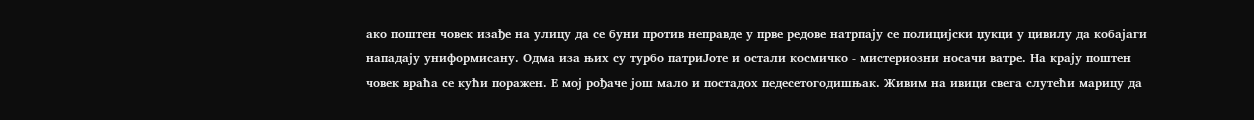ако поштен човек изађе на улицу да се буни против неправде у прве редове натрпају се полицијски џукци у цивилу да кобајаги нападају униформисану. Одма иза њих су турбо патриЈоте и остали космичко - мистериозни носачи ватре. На крају поштен човек враћа се кући поражен. Е мој рођаче још мало и постадох педесетогодишњак. Живим на ивици свега слутећи марицу да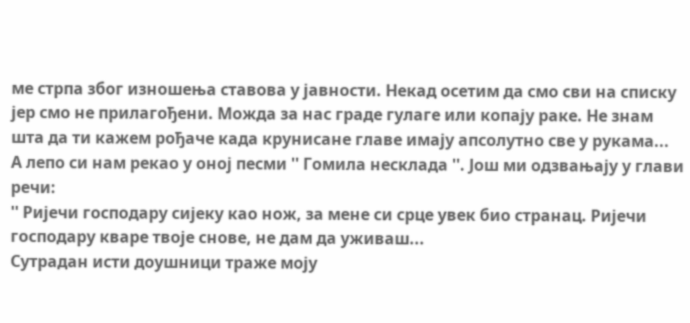ме стрпа због изношења ставова у јавности. Некад осетим да смо сви на списку јер смо не прилагођени. Можда за нас граде гулаге или копају раке. Не знам шта да ти кажем рођаче када крунисане главе имају апсолутно све у рукама...
А лепо си нам рекао у оној песми '' Гомила несклада ''. Још ми одзвањају у глави речи:
'' Ријечи господару сијеку као нож, за мене си срце увек био странац. Ријечи господару кваре твоје снове, не дам да уживаш...
Сутрадан исти доушници траже моју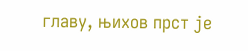главу, њихов прст је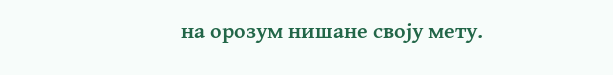на орозум нишане своју мету.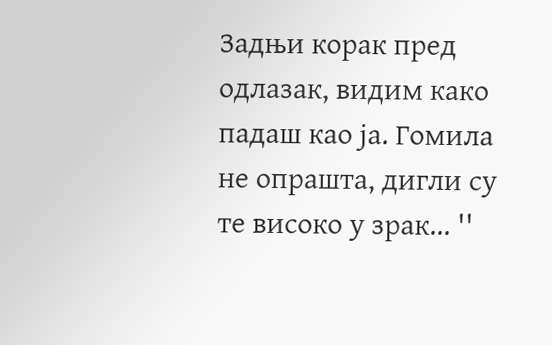Задњи корак пред одлазак, видим како падаш као ја. Гомила не опрашта, дигли су те високо у зрак... ''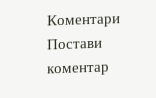Коментари
Постави коментар